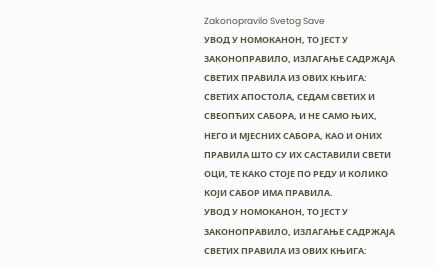Zakonopravilo Svetog Save
УВОД У НОМОКАНОН, ТО ЈЕСТ У ЗАКОНОПРАВИЛО, ИЗЛАГАЊЕ САДРЖАЈА СВЕТИХ ПРАВИЛА ИЗ ОВИХ КЊИГА: СВЕТИХ АПОСТОЛА, СЕДАМ СВЕТИХ И СВЕОПЋИХ САБОРА, И НЕ САМО ЊИХ, НЕГО И МЈЕСНИХ САБОРА, КАО И ОНИХ ПРАВИЛА ШТО СУ ИХ САСТАВИЛИ СВЕТИ ОЦИ, ТЕ КАКО СТОЈЕ ПО РЕДУ И КОЛИКО КОЈИ САБОР ИМА ПРАВИЛА.
УВОД У НОМОКАНОН, ТО ЈЕСТ У ЗАКОНОПРАВИЛО, ИЗЛАГАЊЕ САДРЖАЈА СВЕТИХ ПРАВИЛА ИЗ ОВИХ КЊИГА: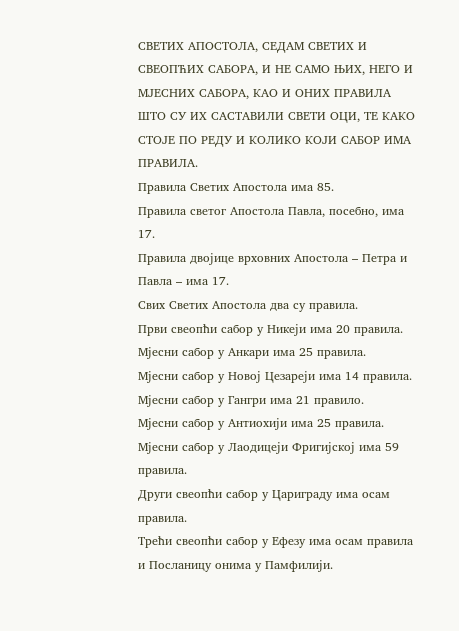СВЕТИХ АПОСТОЛА, СЕДАМ СВЕТИХ И СВЕОПЋИХ САБОРА, И НЕ САМО ЊИХ, НЕГО И МЈЕСНИХ САБОРА, КАО И ОНИХ ПРАВИЛА ШТО СУ ИХ САСТАВИЛИ СВЕТИ ОЦИ, ТЕ КАКО СТОЈЕ ПО РЕДУ И КОЛИКО КОЈИ САБОР ИМА ПРАВИЛА.
Правила Светих Апостола има 85.
Правила светог Апостола Павла, посебно, има 17.
Правила двојице врховних Апостола – Петра и Павла – има 17.
Свих Светих Апостола два су правила.
Први свеопћи сабор у Никеји има 20 правила.
Мјесни сабор у Анкари има 25 правила.
Мјесни сабор у Новој Цезареји има 14 правила.
Мјесни сабор у Гангри има 21 правило.
Мјесни сабор у Антиохији има 25 правила.
Мјесни сабор у Лаодицеји Фригијској има 59 правила.
Други свеопћи сабор у Цариграду има осам правила.
Трећи свеопћи сабор у Ефезу има осам правила и Посланицу онима у Памфилији.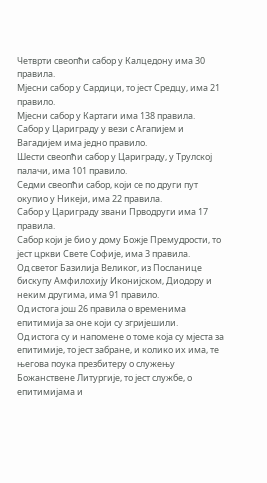Четврти свеопћи сабор у Калцедону има 30 правила.
Мјесни сабор у Сардици, то јест Средцу, има 21 правило.
Мјесни сабор у Картаги има 138 правила.
Сабор у Цариграду у вези с Агапијем и Вагадијем има једно правило.
Шести свеопћи сабор у Цариграду, у Трулској палачи, има 101 правило.
Седми свеопћи сабор, који се по други пут окупио у Никеји, има 22 правила.
Сабор у Цариграду звани Прводруги има 17 правила.
Сабор који је био у дому Божје Премудрости, то јест цркви Свете Софије, има 3 правила.
Од светог Базилија Великог, из Посланице бискупу Амфилохију Иконијском, Диодору и неким другима, има 91 правило.
Од истога још 26 правила о временима епитимија за оне који су згријешили.
Од истога су и напомене о томе која су мјеста за епитимије, то јест забране, и колико их има, те његова поука презбитеру о служењу Божанствене Литургије, то јест службе, о епитимијама и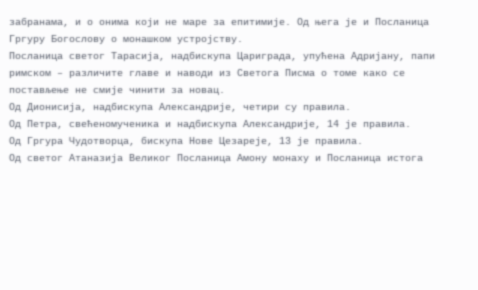забранама, и о онима који не маре за епитимије. Од њега је и Посланица Гргуру Богослову о монашком устројству.
Посланица светог Тарасија, надбискупа Цариграда, упућена Адријану, папи римском – различите главе и наводи из Светога Писма о томе како се постављење не смије чинити за новац.
Од Дионисија, надбискупа Александрије, четири су правила.
Од Петра, свећеномученика и надбискупа Александрије, 14 је правила.
Од Гргура Чудотворца, бискупа Нове Цезареје, 13 је правила.
Од светог Атаназија Великог Посланица Амону монаху и Посланица истога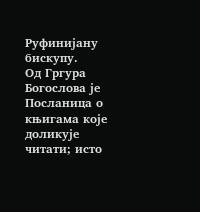Руфинијану бискупу.
Од Гргура Богослова је Посланица о књигама које доликује читати; исто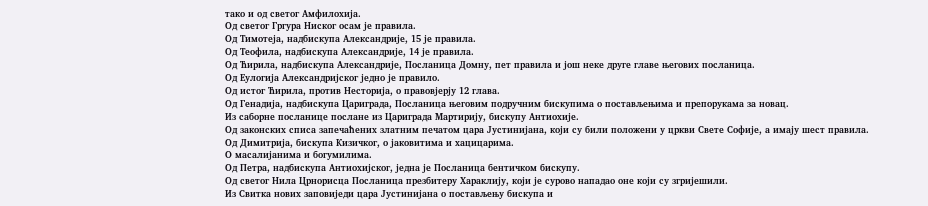тако и од светог Амфилохија.
Од светог Гргура Ниског осам је правила.
Од Тимотеја, надбискупа Александрије, 15 је правила.
Од Теофила, надбискупа Александрије, 14 је правила.
Од Ћирила, надбискупа Александрије, Посланица Домну, пет правила и још неке друге главе његових посланица.
Од Еулогија Александријског једно је правило.
Од истог Ћирила, против Несторија, о правовјерју 12 глава.
Од Генадија, надбискупа Цариграда, Посланица његовим подручним бискупима о постављењима и препорукама за новац.
Из саборне посланице послане из Цариграда Мартирију, бискупу Антиохије.
Од законских списа запечаћених златним печатом цара Јустинијана, који су били положени у цркви Свете Софије, а имају шест правила.
Од Димитрија, бискупа Кизичког, о јаковитима и хацицарима.
О масалијанима и богумилима.
Од Петра, надбискупа Антиохијског, једна је Посланица бентичком бискупу.
Од светог Нила Црнорисца Посланица презбитеру Хараклију, који је сурово нападао оне који су згријешили.
Из Свитка нових заповиједи цара Јустинијана о постављењу бискупа и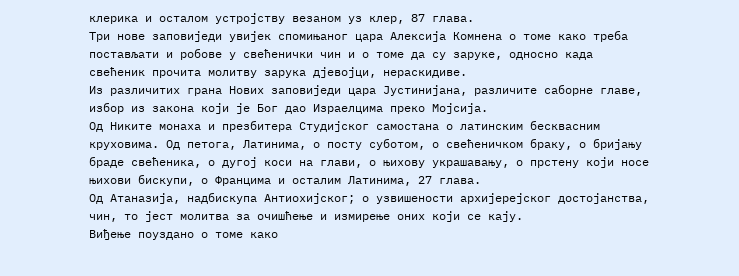клерика и осталом устројству везаном уз клер, 87 глава.
Три нове заповиједи увијек спомињаног цара Алексија Комнена о томе како треба постављати и робове у свећенички чин и о томе да су заруке, односно када свећеник прочита молитву зарука дјевојци, нераскидиве.
Из различитих грана Нових заповиједи цара Јустинијана, различите саборне главе, избор из закона који је Бог дао Израелцима преко Мојсија.
Од Никите монаха и презбитера Студијског самостана о латинским бесквасним круховима. Од петога, Латинима, о посту суботом, о свећеничком браку, о бријању браде свећеника, о дугој коси на глави, о њихову украшавању, о прстену који носе њихови бискупи, о Францима и осталим Латинима, 27 глава.
Од Атаназија, надбискупа Антиохијског; о узвишености архијерејског достојанства, чин, то јест молитва за очишћење и измирење оних који се кају.
Виђење поуздано о томе како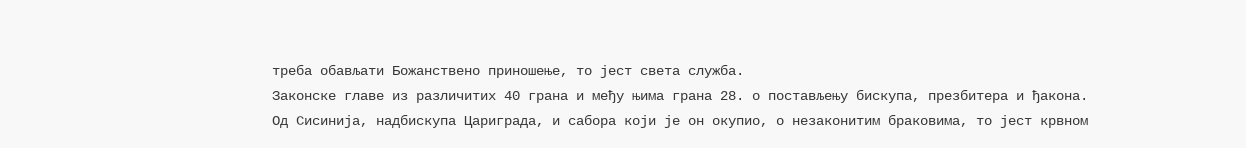треба обављати Божанствено приношење, то јест света служба.
Законске главе из различитих 40 грана и међу њима грана 28. о постављењу бискупа, презбитера и ђакона.
Од Сисинија, надбискупа Цариграда, и сабора који је он окупио, о незаконитим браковима, то јест крвном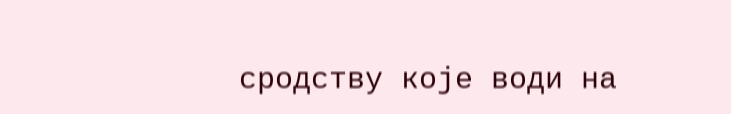сродству које води на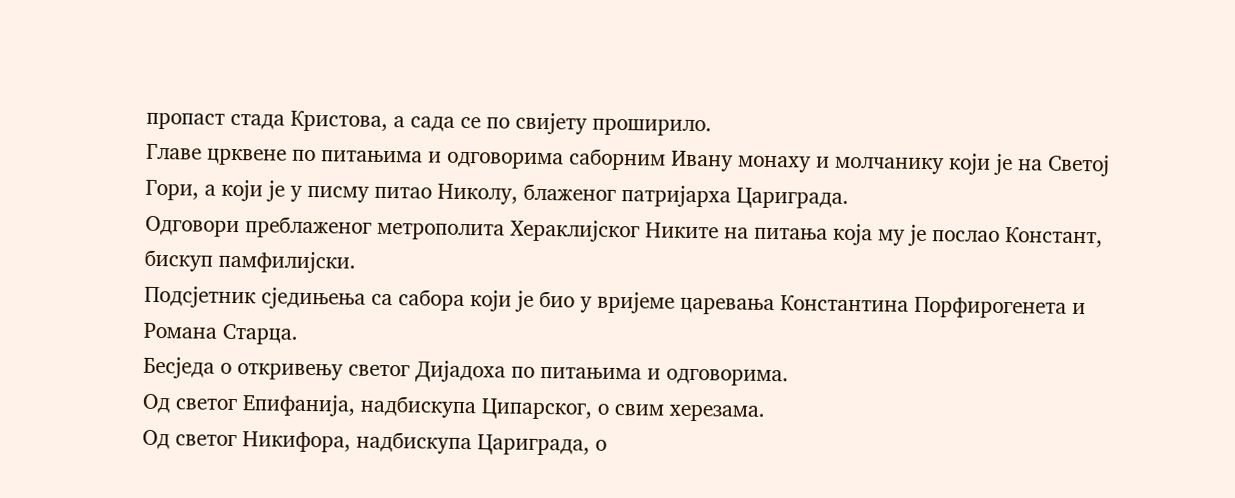пропаст стада Кристова, а сада се по свијету проширило.
Главе црквене по питањима и одговорима саборним Ивану монаху и молчанику који је на Светој Гори, а који је у писму питао Николу, блаженог патријарха Цариграда.
Одговори преблаженог метрополита Хераклијског Никите на питања која му је послао Констант, бискуп памфилијски.
Подсјетник сједињења са сабора који је био у вријеме царевања Константина Порфирогенета и Романа Старца.
Бесједа о откривењу светог Дијадоха по питањима и одговорима.
Од светог Епифанија, надбискупа Ципарског, о свим херезама.
Од светог Никифора, надбискупа Цариграда, о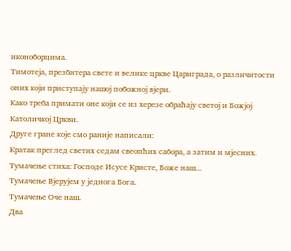иконоборцима.
Тимотеја, презбитера свете и велике цркве Цариграда, о различитости оних који приступају нашој побожној вјери.
Како треба примати оне који се из херезе обраћају светој и Божјој Католичкој Цркви.
Друге гране које смо раније написали:
Кратак преглед светих седам свеопћих сабора, а затим и мјесних.
Тумачење стиха: Господе Исусе Кристе, Боже наш...
Тумачење Вјерујем у једнога Бога.
Тумачење Оче наш.
Два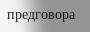предговора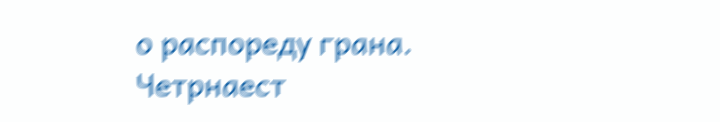о распореду грана.
Четрнаест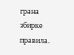грана збирке правила.